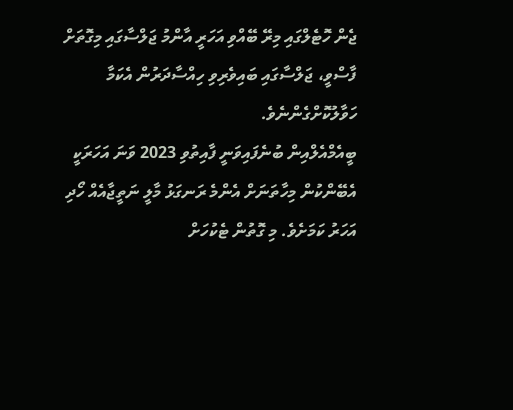ޖެން ހޮޓެލްގައި މިރޭ ބޭއްވި އަހަރީ އާންމު ޖަލްސާގައި މިގޮތަށް ފާސްވީ، ޖަލްސާގައި ބައިވެރިވި ހިއްސާދަރުން އެކަމާ ހަވާލުކޮށްގެންނެވެ.
ބީއެމްއެލްއިން ބުނެފައިވަނީ ފާއިތުވި 2023 ވަނަ އަހަރަކީ އެބޭންކުން މިހާތަނަށް އެންމެ ރަނގަޅު މާލީ ނަތީޖާއެއް ހޯދި އަހަރު ކަމަށެވެ. މި ގޮތުން ޓެކުހަށް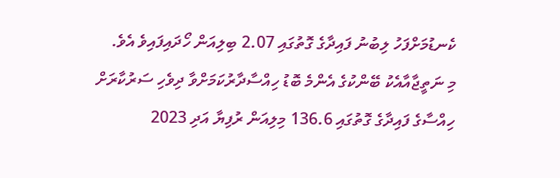ކެނޑުމަށްފަހު ލިބުނު ފައިދާގެ ގޮތުގައި 2.07 ބިލިއަން ހޯދައިފައިވެ އެވެ.
މި ނަތީޖާއާއެކު ބޭންކުގެ އެންމެ ބޮޑު ހިއްސާދާރުކަމަށްވާ ދިވެހި ސަރުކާރަށް ހިއްސާގެ ފައިދާގެ ގޮތުގައި 136.6 މިލިއަން ރުފިޔާ އަދި 2023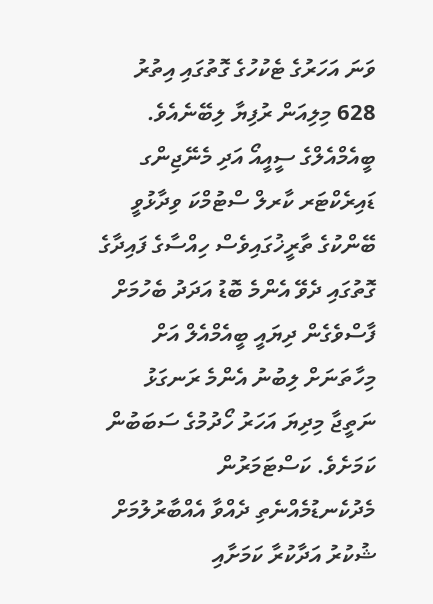ވަނަ އަހަރުގެ ޓެކުހުގެ ގޮތުގައި އިތުރު 628 މިލިއަން ރުފިޔާ ލިބޭނެއެވެ.
ބީއެމްއެލްގެ ސީއީއޯ އަދި މެނޭޖިންގ ޑައިރެކްޓަރ ކާރލް ސްޓުމްކަ ވިދާޅުވީ ބޭންކުގެ ތާރީޚުގައިވެސް ހިއްސާގެ ފައިދާގެ ގޮތުގައި ދެވޭ އެންމެ ބޮޑު އަދަދު ބެހުމަށް ފާސްވެގެން ދިޔައީ ބީއެމްއެލް އަށް މިހާތަނަށް ލިބުނު އެންމެ ރަނގަޅު ނަތީޖާ މިދިޔަ އަހަރު ހޯދުމުގެ ސަބަބުން ކަމަށެވެ. ކަސްޓަމަރުން މެދުކެނޑުމެއްނެތި ދެއްވާ އެއްބާރުލުމަށް ޝުކުރު އަދާކުރާ ކަމަށާއި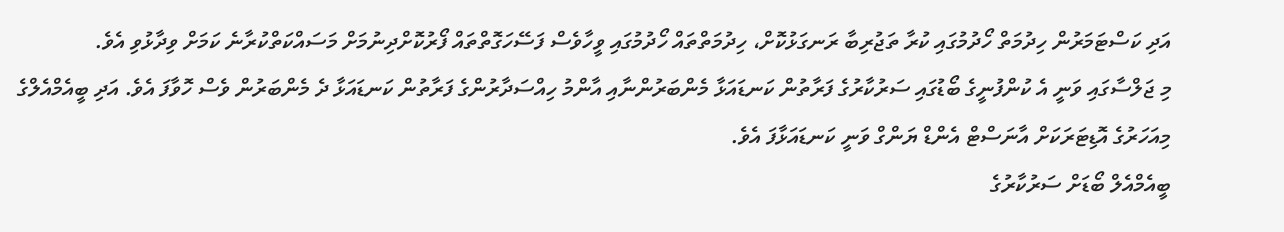އަދި ކަސްޓަމަރުން ހިދުމަތް ހޯދުމުގައި ކުރާ ތަޖުރިބާ ރަނގަޅުކޮށް، ހިދުމަތްތައް ހޯދުމުގައި ވީހާވެސް ފަސޭހަގޮތްތައް ފޯރުކޮށްދިނުމަށް މަސައްކަތްކުރާނެ ކަމަށް ވިދާޅުވި އެވެ.
މި ޖަލްސާގައި ވަނީ އެ ކުންފުނީގެ ބޯޑުގައި ސަރުކާރުގެ ފަރާތުން ކަނޑައަޅާ މެންބަރުންނާއި އާންމު ހިއްސަދާރުންގެ ފަރާތުން ކަނޑައަޅާ ދެ މެންބަރުން ވެސް ހޮވާފަ އެވެ. އަދި ބީއެމްއެލްގެ މިއަހަރުގެ އޮޑިޓަރަކަށް އާނަސްޓް އެންޑް ޔަންގް ވަނީ ކަނޑައަޅާފަ އެވެ.
ބީއެމްއެލް ބޯޑަށް ސަރުކާރުގެ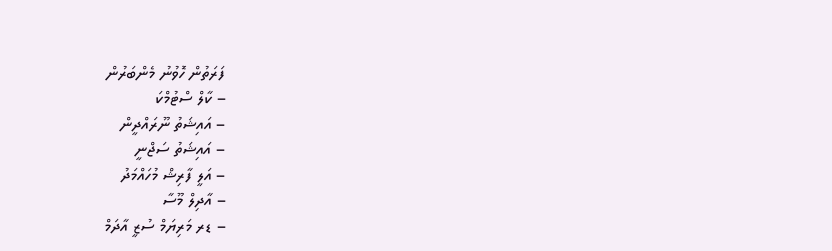ފަރަތުން ހޮވުނު މެންބަރުން
– ކާލް ސްޓުމްކަ
– އައިޝަތު ނޫރައްދީން
– އައިޝަތު ސަޖްނީ
– އަލީ ފާރިޝް މުހައްމަދު
– އާދިލް މޫސާ
– ޑރ މަރިޔަމް ސުޒީ އާދަމް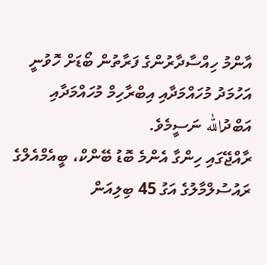އާންމު ހިއްސާދާރުންގެ ފަރާތުން ބޯޑަށް ހޮވުނީ އަހުމަދު މުހައްމަދާއި އިބްރާހިމް މުހައްމަދާއި އަބްދުالله ނަސީމެވެ.
ރާއްޖޭގައި ހިންގާ އެންމެ ބޮޑު ބޭންކް، ބީއެމްއެލްގެ ރައުސުލްމާލުގެ އަގު 45 ބިލިއަން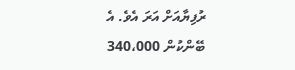ރުފިޔާއަށް އަރަ އެވެ. އެ ބޭންކުން 340،000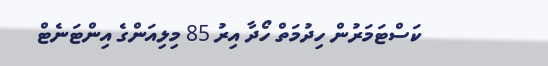ކަސްޓަމަރުން ހިދުމަތް ހޯދާ އިރު 85 މިލިއަންގެ އިންޓަނެޓް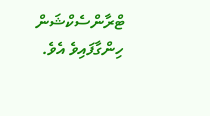ޓްރާންސެކްޝަން ހިންގާފައިވެ އެވެ.